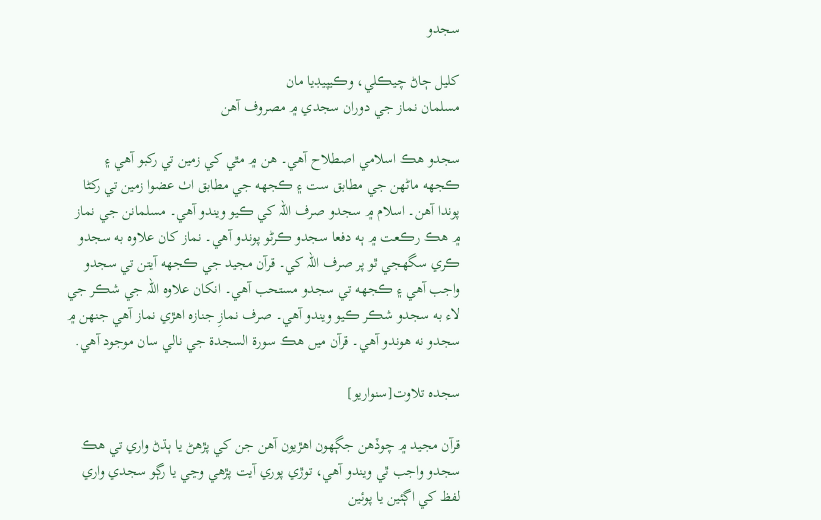سجدو

کليل ڄاڻ چيڪلي، وڪيپيڊيا مان
مسلمان نماز جي دوران سجدي ۾ مصروف آهن

سجدو هڪ اسلامي اصطلاح آهي۔ هن ۾ مٿي کي زمين تي رکبو آهي ۽ ڪجهه ماڻهن جي مطابق ست ۽ ڪجهه جي مطابق اٺ عضوا زمين تي رکڻا پوندا آهن۔ اسلام ۾ سجدو صرف اللہ کي ڪيو ويندو آهي۔ مسلمانن جي نماز ۾ هڪ رڪعت ۾ ٻه دفعا سجدو ڪرڻو پوندو آهي۔ نماز کان علاوہ به سجدو ڪري سگھجي ٿو پر صرف اللہ کي۔ قرآن مجيد جي ڪجهه آیتن تي سجدو واجب آهي ۽ ڪجهه تي سجدو مستحب آهي۔ انکان علاوه اللہ جي شڪر جي لاء به سجدو شڪر ڪيو ويندو آهي۔ صرف نمازِ جنازہ اهڙي نماز آهي جنهن ۾ سجدو نه هوندو آهي۔ قرآن میں هڪ سورۃ السجدۃ جي نالي سان موجود آهي.

سجدہ تلاوت[سنواريو]

قرآن مجيد ۾ چوڏھن جڳھون اھڙيون آھن جن کي پڙهڻ يا ٻڌڻ واري تي ھڪ سجدو واجب ٿي ويندو آهي، توڙي پوري آيت پڙھي وڃي يا رڳو سجدي واري لفظ کي اڳئين يا پوئين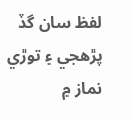لفظ سان گڏ پڙھجي ۽ توڙي نماز ۾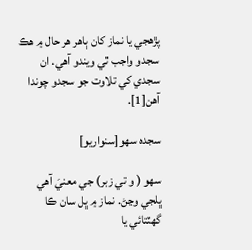پڙھجي يا نماز کان ٻاھر ھر حال ۾ ھڪ سجدو واجب ٿي ويندو آهي. ان سجدي کي تلاوت جو سجدو چوندا آهن[1].

سجده سھو[سنواريو]

سھو ( و تي زبر) جي معنيَ آهي ڀلجي وڃڻ. نماز ۾ ڀل سان ڪا گھٽتائي يا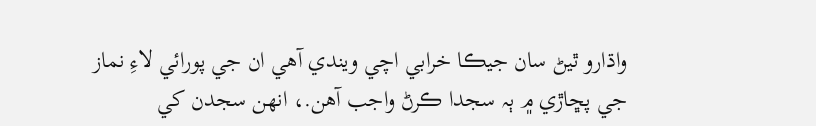واڌارو ٿيڻ سان جيڪا خرابي اچي ويندي آهي ان جي پورائي لاءِ نماز جي پڇاڙي ۾ ٻہ سجدا ڪرڻ واجب آهن.، انھن سجدن کي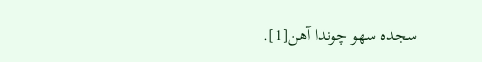سجدہ سھو چوندا آهن[1].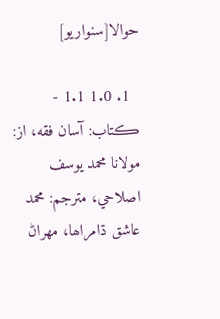حوالا[سنواريو]

  1. 1.0 1.1 - ڪتاب: آسان فقه، از: مولانا محمد يوسف اصلاحي، مترجم: محمد عاشق ڌامراھا، مھراڻ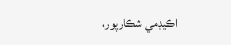اڪيڊمي شڪارپور،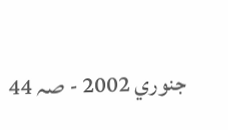جنوري 2002 - صہ 44